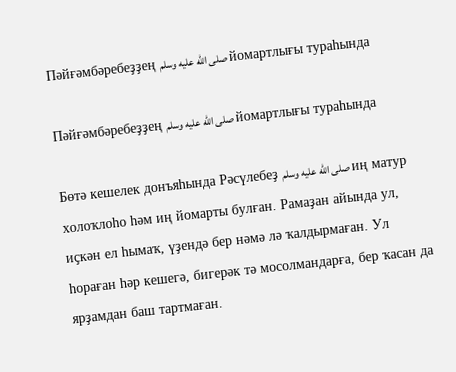Пәйғәмбәребеҙҙең صلى الله عليه وسلم йомартлығы тураһында

Пәйғәмбәребеҙҙең صلى الله عليه وسلم йомартлығы тураһында

Бөтә кешелек донъяһында Рәсүлебеҙ صلى الله عليه وسلم иң матур холоҡлоһо һәм иң йомарты булған. Рамаҙан айында ул, иҫкән ел һымаҡ, үҙендә бер нәмә лә ҡалдырмаған. Ул һораған һәр кешегә, бигерәк тә мосолмандарға, бер ҡасан да ярҙамдан баш тартмаған.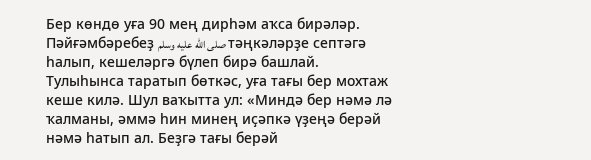Бер көндө уға 90 мең дирһәм аҡса бирәләр. Пәйғәмбәребеҙ صلى الله عليه وسلم тәңкәләрҙе септәгә һалып, кешеләргә бүлеп бирә башлай. Тулыһынса таратып бөткәс, уға тағы бер мохтаж кеше килә. Шул ваҡытта ул: «Миндә бер нәмә лә ҡалманы, әммә һин минең иҫәпкә үҙеңә берәй нәмә һатып ал. Беҙгә тағы берәй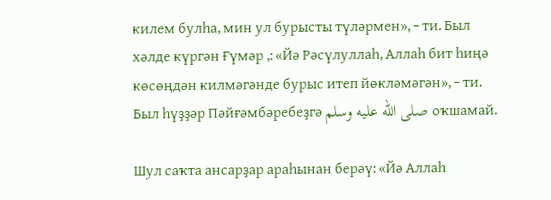килем булһа, мин ул бурысты түләрмен», − ти. Был хәлде күргән Ғүмәр ,: «Йә Рәсүлуллаһ, Аллаһ бит һиңә көсөңдән килмәгәнде бурыс итеп йөкләмәгән», − ти. Был һүҙҙәр Пәйғәмбәребеҙгә صلى الله عليه وسلم оҡшамай.

Шул саҡта ансарҙар араһынан берәү: «Йә Аллаһ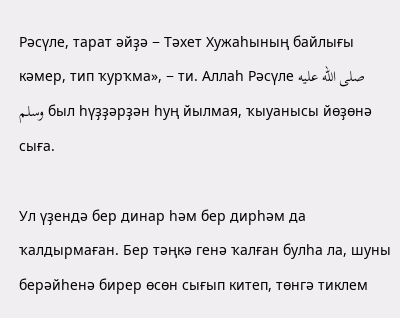Рәсүле, тарат әйҙә − Тәхет Хужаһының байлығы кәмер, тип ҡурҡма», − ти. Аллаһ Рәсүле صلى الله عليه وسلم был һүҙҙәрҙән һуң йылмая, ҡыуанысы йөҙөнә сыға.

Ул үҙендә бер динар һәм бер дирһәм да ҡалдырмаған. Бер тәңкә генә ҡалған булһа ла, шуны берәйһенә бирер өсөн сығып китеп, төнгә тиклем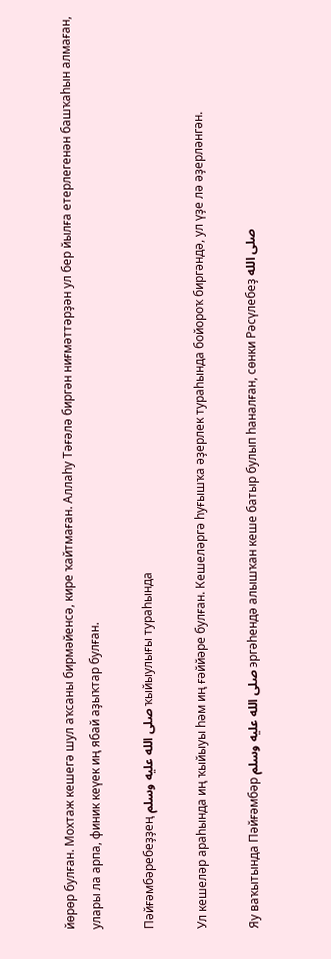йөрөр булған. Мохтаж кешегә шул аҡсаны бирмәйенсә, кире ҡайтмаған. Аллаһу Тәғәлә биргән ниғмәттәрҙән ул бер йылға етерлегенән башҡаһын алмаған, улары ла арпа, финик кеүек иң ябай аҙыҡтар булған.

Пәйғәмбәребеҙҙең صلى الله عليه وسلم ҡыйыулығы тураһында

Ул кешеләр араһында иң ҡыйыуы һәм иң ғәййәре булған. Кешеләргә һуғышҡа әҙерлек тураһында бойороҡ биргәндә, ул үҙе лә әҙерләнгән.

Яу ваҡытында Пәйғәмбәр صلى الله عليه وسلم эргәһендә алышҡан кеше батыр булып һаналған, сөнки Рәсүлебеҙ صلى الله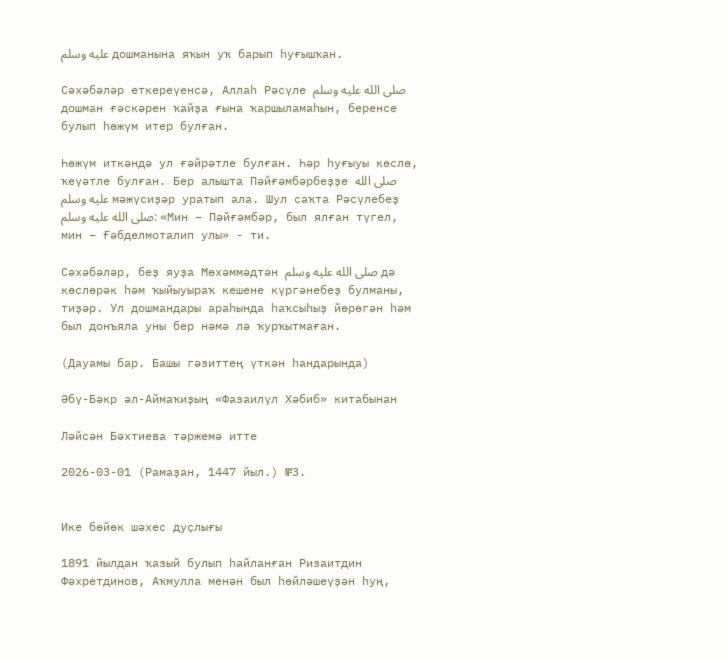عليه وسلم дошманына яҡын уҡ барып һуғышҡан.

Сәхәбәләр еткереүенсә, Аллаһ Рәсүле صلى الله عليه وسلم дошман ғәскәрен ҡайҙа ғына ҡаршыламаһын, беренсе булып һөжүм итер булған.

Һөжүм иткәндә ул ғәйрәтле булған. Һәр һуғыуы көслө, ҡеүәтле булған. Бер алышта Пәйғәмбәрбеҙҙе صلى الله عليه وسلم мәжүсиҙәр уратып ала. Шул саҡта Рәсүлебеҙ صلى الله عليه وسلم: «Мин – Пәйғәмбәр, был ялған түгел, мин − Ғәбделмоталип улы» - ти.

Сәхәбәләр, беҙ яуҙа Мөхәммәдтән صلى الله عليه وسلم дә көслөрәк һәм ҡыйыуыраҡ кешене күргәнебеҙ булманы, тиҙәр. Ул дошмандары араһында һаҡсыһыҙ йөрөгән һәм был донъяла уны бер нәмә лә ҡурҡытмаған.

(Дауамы бар. Башы гәзиттең үткән һандарында)

Әбү-Бәкр әл-Аймаҡиҙың «Фазаилүл Хәбиб» китабынан

Ләйсән Бәхтиева тәржемә итте

2026-03-01 (Рамаҙан, 1447 йыл.) №3.


Ике бөйөк шәхес дуҫлығы

1891 йылдан ҡазый булып һайланған Ризаитдин Фәхретдинов, Аҡмулла менән был һөйләшеүҙән һуң,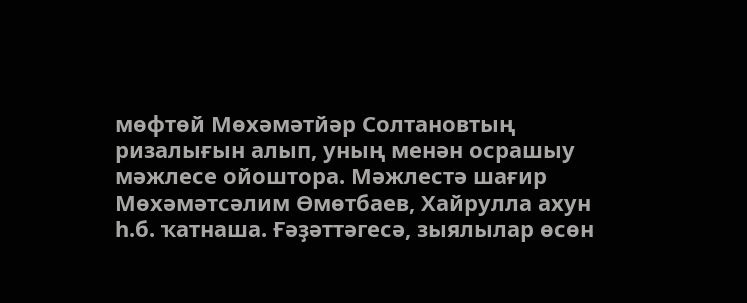мөфтөй Мөхәмәтйәр Солтановтың ризалығын алып, уның менән осрашыу мәжлесе ойоштора. Мәжлестә шағир Мөхәмәтсәлим Өмөтбаев, Хайрулла ахун һ.б. ҡатнаша. Ғәҙәттәгесә, зыялылар өсөн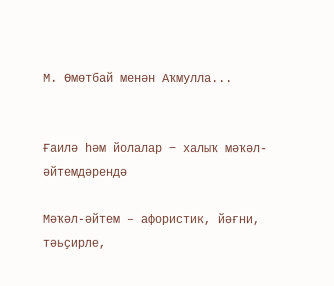М. Өмөтбай менән Аҡмулла...


Ғаилә һәм йолалар − халыҡ мәҡәл-әйтемдәрендә

Мәҡәл-әйтем – афористик, йәғни, тәьҫирле,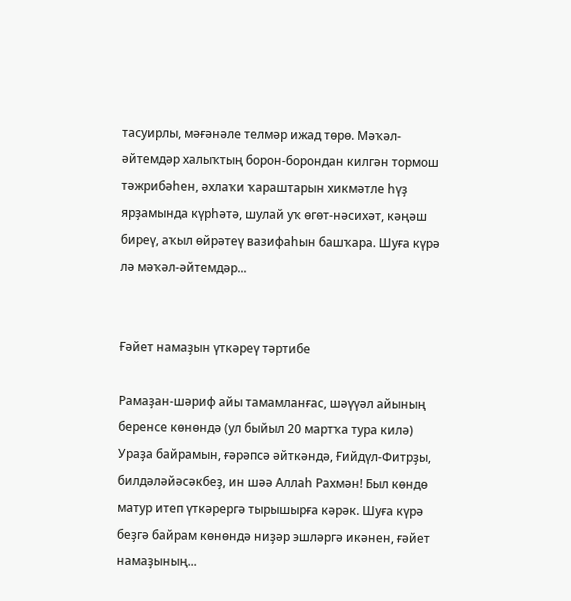тасуирлы, мәғәнәле телмәр ижад төрө. Мәҡәл-әйтемдәр халыҡтың борон-борондан килгән тормош тәжрибәһен, әхлаҡи ҡараштарын хикмәтле һүҙ ярҙамында күрһәтә, шулай уҡ өгөт-нәсихәт, кәңәш биреү, аҡыл өйрәтеү вазифаһын башҡара. Шуға күрә лә мәҡәл-әйтемдәр...


Ғәйет намаҙын үткәреү тәртибе

Рамаҙан-шәриф айы тамамланғас, шәүүәл айының беренсе көнөндә (ул быйыл 20 мартҡа тура килә) Ураҙа байрамын, ғәрәпсә әйткәндә, Ғийдүл-Фитрҙы, билдәләйәсәкбеҙ, ин шәә Аллаһ Рахмән! Был көндө матур итеп үткәрергә тырышырға кәрәк. Шуға күрә беҙгә байрам көнөндә ниҙәр эшләргә икәнен, ғәйет намаҙының...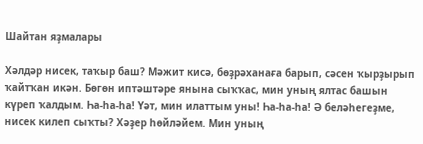Шайтан яҙмалары

Хәлдәр нисек, таҡыр баш? Мәжит кисә, бөҙрәханаға барып, сәсен ҡырҙырып ҡайтҡан икән. Бөгөн иптәштәре янына сыҡҡас, мин уның ялтас башын күреп ҡалдым. Һа-һа-һа! Үәт, мин илаттым уны! Һа-һа-һа! Ә беләһегеҙме, нисек килеп сыҡты? Хәҙер һөйләйем. Мин уның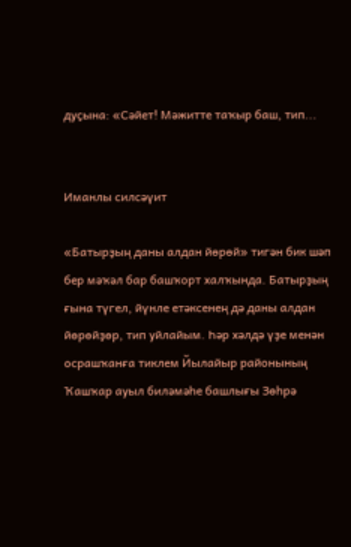дуҫына: «Сәйет! Мәжитте таҡыр баш, тип...


Иманлы силсәүит

«Батырҙың даны алдан йөрөй» тигән бик шәп бер мәҡәл бар башҡорт халҡында. Батырҙың ғына түгел, йүнле етәксенең дә даны алдан йөрөйҙөр, тип уйлайым. Һәр хәлдә үҙе менән осрашҡанға тиклем Йылайыр районының Ҡашҡар ауыл биләмәһе башлығы Зөһрә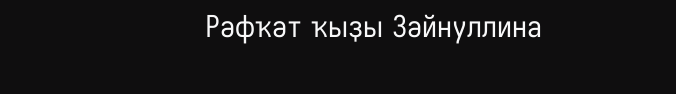Рәфҡәт ҡыҙы Зәйнуллина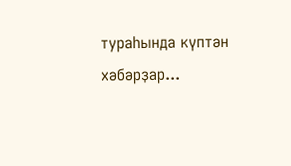тураһында күптән хәбәрҙар...